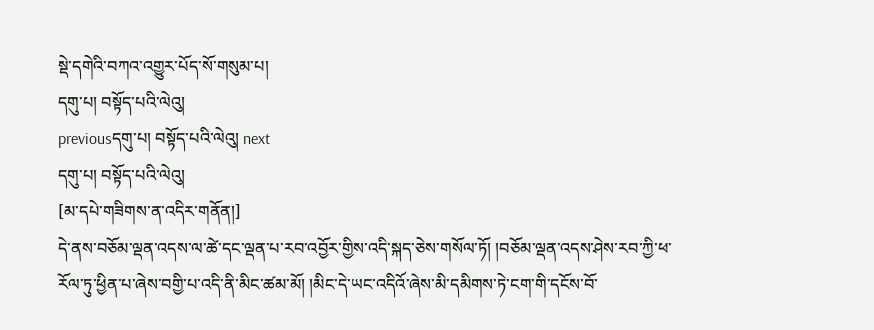སྡེ་དགེའི་བཀའ་འགྱུར་པོད་སོ་གསུམ་པ།
དགུ་པ། བསྟོད་པའི་ལེའུ།
previousདགུ་པ། བསྟོད་པའི་ལེའུ། next
དགུ་པ། བསྟོད་པའི་ལེའུ།
[མ་དཔེ་གཟིགས་ན་འདིར་གནོན།]
དེ་ནས་བཅོམ་ལྡན་འདས་ལ་ཚེ་དང་ལྡན་པ་རབ་འབྱོར་གྱིས་འདི་སྐད་ཅེས་གསོལ་ཏོ། །བཅོམ་ལྡན་འདས་ཤེས་རབ་ཀྱི་ཕ་རོལ་ཏུ་ཕྱིན་པ་ཞེས་བགྱི་པ་འདི་ནི་མིང་ཚམ་མོ། །མིང་དེ་ཡང་འདིའོ་ཞེས་མི་དམིགས་ཏེ་ངག་གི་དངོས་བོ་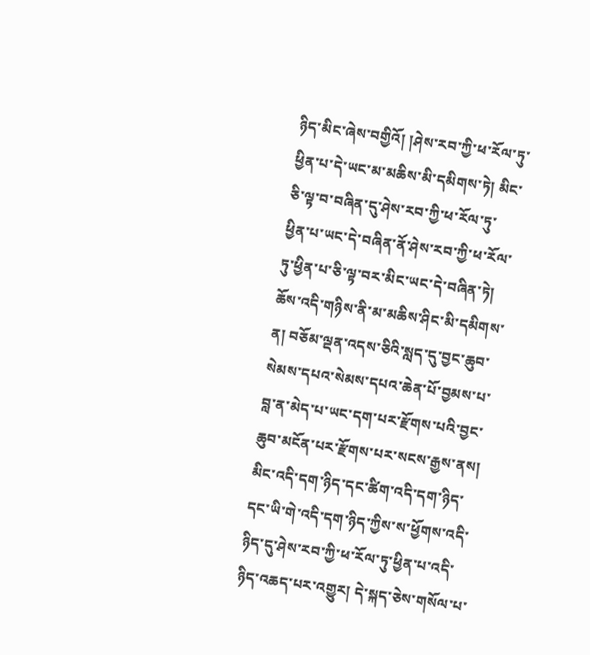ཉིད་མིང་ཞེས་བགྱིའོ། །ཤེས་རབ་ཀྱི་ཕ་རོལ་ཏུ་ཕྱིན་པ་དེ་ཡང་མ་མཆིས་མི་དམིགས་ཏེ། མིང་ཅི་ལྟ་བ་བཞིན་དུ་ཤེས་རབ་ཀྱི་ཕ་རོལ་ཏུ་ཕྱིན་པ་ཡང་དེ་བཞིན་ནོ་ཤེས་རབ་ཀྱི་ཕ་རོལ་ཏུ་ཕྱིན་པ་ཅི་ལྟ་བར་མིང་ཡང་དེ་བཞིན་ཏེ། ཆོས་འདི་གཉིས་ནི་མ་མཆིས་ཤིང་མི་དམིགས་ན། བཅོམ་ལྡན་འདས་ཅིའི་སླད་དུ་བྱང་ཆུབ་སེམས་དཔའ་སེམས་དཔའ་ཆེན་པོ་བྱམས་པ་བླ་ན་མེད་པ་ཡང་དག་པར་རྫོགས་པའི་བྱང་ཆུབ་མངོན་པར་རྫོགས་པར་སངས་རྒྱས་ནས། མིང་འདི་དག་ཉིད་དང་ཚིག་འདི་དག་ཉིད་དང་ཡི་གེ་འདི་དག་ཉིད་ཀྱིས་ས་ཕྱོགས་འདི་ཉིད་དུ་ཤེས་རབ་ཀྱི་ཕ་རོལ་ཏུ་ཕྱིན་པ་འདི་ཉིད་འཆད་པར་འགྱུར། དེ་སྐད་ཅེས་གསོལ་པ་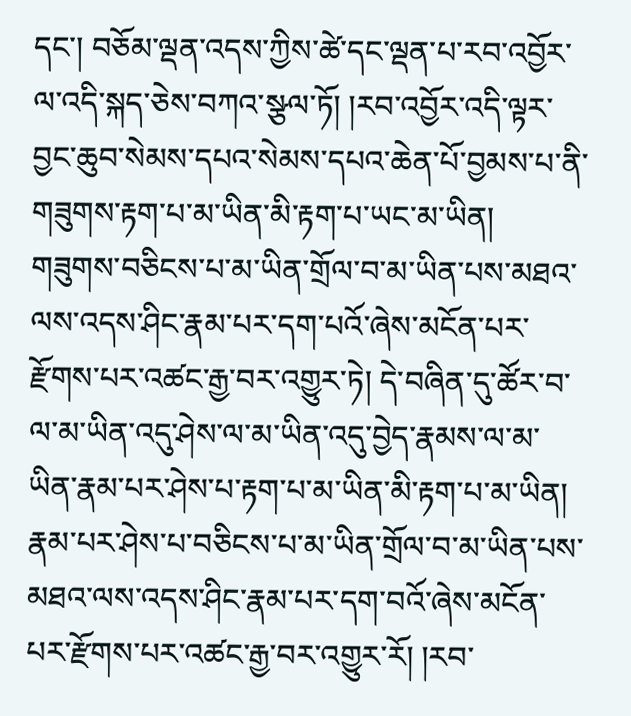དང་། བཅོམ་ལྡན་འདས་ཀྱིས་ཚེ་དང་ལྡན་པ་རབ་འབྱོར་ལ་འདི་སྐད་ཅེས་བཀའ་སྩལ་ཏོ། །རབ་འབྱོར་འདི་ལྟར་བྱང་ཆུབ་སེམས་དཔའ་སེམས་དཔའ་ཆེན་པོ་བྱམས་པ་ནི་གཟུགས་རྟག་པ་མ་ཡིན་མི་རྟག་པ་ཡང་མ་ཡིན། གཟུགས་བཅིངས་པ་མ་ཡིན་གྲོལ་བ་མ་ཡིན་པས་མཐའ་ལས་འདས་ཤིང་རྣམ་པར་དག་པའོ་ཞེས་མངོན་པར་རྫོགས་པར་འཚང་རྒྱ་བར་འགྱུར་ཏེ། དེ་བཞིན་དུ་ཚོར་བ་ལ་མ་ཡིན་འདུ་ཤེས་ལ་མ་ཡིན་འདུ་བྱེད་རྣམས་ལ་མ་ཡིན་རྣམ་པར་ཤེས་པ་རྟག་པ་མ་ཡིན་མི་རྟག་པ་མ་ཡིན། རྣམ་པར་ཤེས་པ་བཅིངས་པ་མ་ཡིན་གྲོལ་བ་མ་ཡིན་པས་མཐའ་ལས་འདས་ཤིང་རྣམ་པར་དག་བའོ་ཞེས་མངོན་པར་རྫོགས་པར་འཚང་རྒྱ་བར་འགྱུར་རོ། །རབ་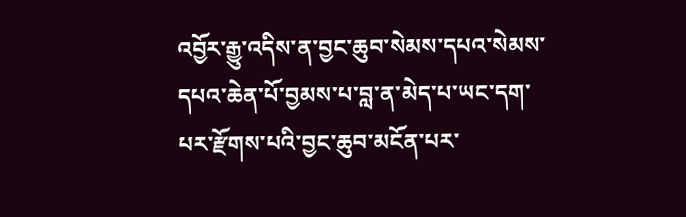འབྱོར་རྒྱུ་འདིས་ན་བྱང་ཆུབ་སེམས་དཔའ་སེམས་དཔའ་ཆེན་པོ་བྱམས་པ་བླ་ན་མེད་པ་ཡང་དག་པར་རྫོགས་པའི་བྱང་ཆུབ་མངོན་པར་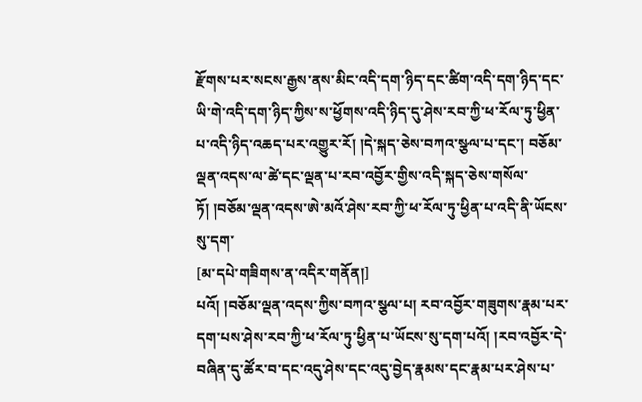རྫོགས་པར་སངས་རྒྱས་ནས་མིང་འདི་དག་ཉིད་དང་ཚིག་འདི་དག་ཉིད་དང་ཡི་གེ་འདི་དག་ཉིད་ཀྱིས་ས་ཕྱོགས་འདི་ཉིད་དུ་ཤེས་རབ་ཀྱི་ཕ་རོལ་ཏུ་ཕྱིན་པ་འདི་ཉིད་འཆད་པར་འགྱུར་རོ། །དེ་སྐད་ཅེས་བཀའ་སྩལ་པ་དང་། བཅོམ་ལྡན་འདས་ལ་ཚེ་དང་ལྡན་པ་རབ་འབྱོར་གྱིས་འདི་སྐད་ཅེས་གསོལ་ཏོ། །བཅོམ་ལྡན་འདས་ཨེ་མའོ་ཤེས་རབ་ཀྱི་ཕ་རོལ་ཏུ་ཕྱིན་པ་འདི་ནི་ཡོངས་སུ་དག་
[མ་དཔེ་གཟིགས་ན་འདིར་གནོན།]
པའོ། །བཅོམ་ལྡན་འདས་ཀྱིས་བཀའ་སྩལ་པ། རབ་འབྱོར་གཟུགས་རྣམ་པར་དག་པས་ཤེས་རབ་ཀྱི་ཕ་རོལ་ཏུ་ཕྱིན་པ་ཡོངས་སུ་དག་པའོ། །རབ་འབྱོར་དེ་བཞིན་དུ་ཚོར་བ་དང་འདུ་ཤེས་དང་འདུ་བྱེད་རྣམས་དང་རྣམ་པར་ཤེས་པ་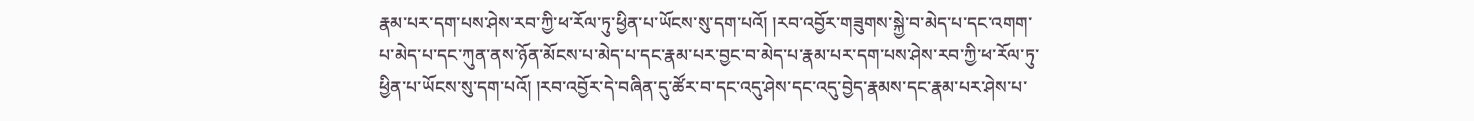རྣམ་པར་དག་པས་ཤེས་རབ་ཀྱི་ཕ་རོལ་ཏུ་ཕྱིན་པ་ཡོངས་སུ་དག་པའོ། །རབ་འབྱོར་གཟུགས་སྐྱེ་བ་མེད་པ་དང་འགག་པ་མེད་པ་དང་ཀུན་ནས་ཉོན་མོངས་པ་མེད་པ་དང་རྣམ་པར་བྱང་བ་མེད་པ་རྣམ་པར་དག་པས་ཤེས་རབ་ཀྱི་ཕ་རོལ་ཏུ་ཕྱིན་པ་ཡོངས་སུ་དག་པའོ། །རབ་འབྱོར་དེ་བཞིན་དུ་ཚོར་བ་དང་འདུ་ཤེས་དང་འདུ་བྱེད་རྣམས་དང་རྣམ་པར་ཤེས་པ་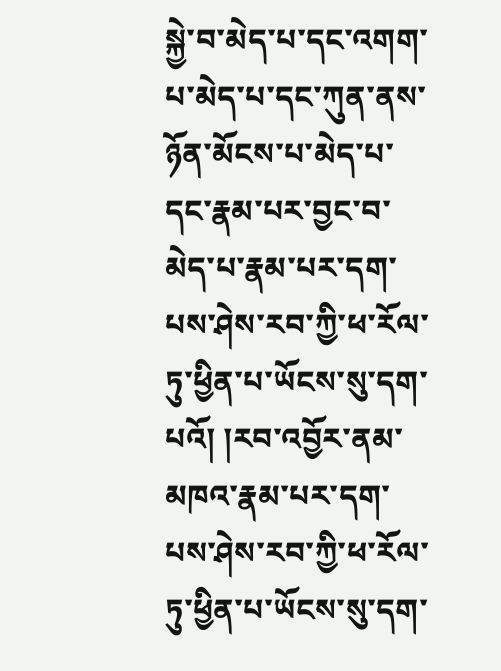སྐྱེ་བ་མེད་པ་དང་འགག་པ་མེད་པ་དང་ཀུན་ནས་ཉོན་མོངས་པ་མེད་པ་དང་རྣམ་པར་བྱང་བ་མེད་པ་རྣམ་པར་དག་པས་ཤེས་རབ་ཀྱི་ཕ་རོལ་ཏུ་ཕྱིན་པ་ཡོངས་སུ་དག་པའོ། །རབ་འབྱོར་ནམ་མཁའ་རྣམ་པར་དག་པས་ཤེས་རབ་ཀྱི་ཕ་རོལ་ཏུ་ཕྱིན་པ་ཡོངས་སུ་དག་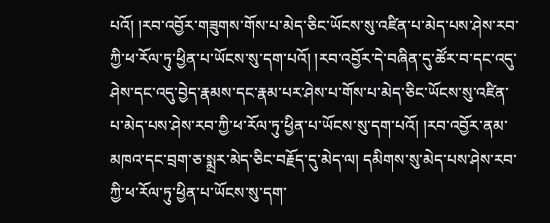པའོ། །རབ་འབྱོར་གཟུགས་གོས་པ་མེད་ཅིང་ཡོངས་སུ་འཛིན་པ་མེད་པས་ཤེས་རབ་ཀྱི་ཕ་རོལ་ཏུ་ཕྱིན་པ་ཡོངས་སུ་དག་པའོ། །རབ་འབྱོར་དེ་བཞིན་དུ་ཚོར་བ་དང་འདུ་ཤེས་དང་འདུ་བྱེད་རྣམས་དང་རྣམ་པར་ཤེས་པ་གོས་པ་མེད་ཅིང་ཡོངས་སུ་འཛིན་པ་མེད་པས་ཤེས་རབ་ཀྱི་ཕ་རོལ་ཏུ་ཕྱིན་པ་ཡོངས་སུ་དག་པའོ། །རབ་འབྱོར་ནམ་མཁའ་དང་བྲག་ཅ་སྨྲར་མེད་ཅིང་བརྗོད་དུ་མེད་ལ། དམིགས་སུ་མེད་པས་ཤེས་རབ་ཀྱི་ཕ་རོལ་ཏུ་ཕྱིན་པ་ཡོངས་སུ་དག་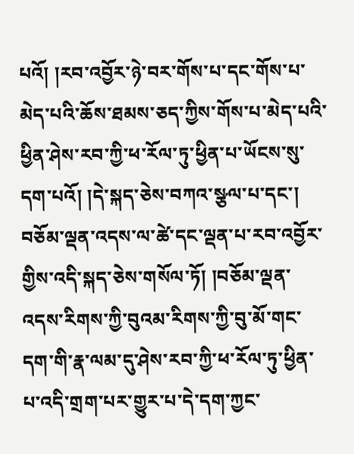པའོ། །རབ་འབྱོར་ཉེ་བར་གོས་པ་དང་གོས་པ་མེད་པའི་ཆོས་ཐམས་ཅད་ཀྱིས་གོས་པ་མེད་པའི་ཕྱིན་ཤེས་རབ་ཀྱི་ཕ་རོལ་ཏུ་ཕྱིན་པ་ཡོངས་སུ་དག་པའོ། །དེ་སྐད་ཅེས་བཀའ་སྩལ་པ་དང་། བཅོམ་ལྡན་འདས་ལ་ཚེ་དང་ལྡན་པ་རབ་འབྱོར་གྱིས་འདི་སྐད་ཅེས་གསོལ་ཏོ། །བཅོམ་ལྡན་འདས་རིགས་ཀྱི་བུའམ་རིགས་ཀྱི་བུ་མོ་གང་དག་གི་རྣ་ལམ་དུ་ཤེས་རབ་ཀྱི་ཕ་རོལ་ཏུ་ཕྱིན་པ་འདི་གྲག་པར་གྱུར་པ་དེ་དག་ཀྱང་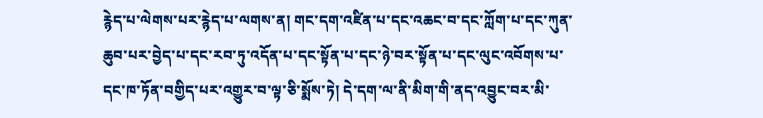རྙེད་པ་ལེགས་པར་རྙེད་པ་ལགས་ན། གང་དག་འཛིན་པ་དང་འཆང་བ་དང་ཀློག་པ་དང་ཀུན་ཆུབ་པར་བྱེད་པ་དང་རབ་ཏུ་འདོན་པ་དང་སྟོན་པ་དང་ཉེ་བར་སྟོན་པ་དང་ལུང་འབོགས་པ་དང་ཁ་ཏོན་བགྱིད་པར་འགྱུར་བ་ལྟ་ཅི་སྨོས་ཏེ། དེ་དག་ལ་ནི་མིག་གི་ནད་འབྱུང་བར་མི་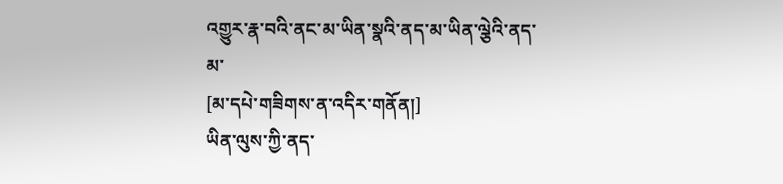འགྱུར་རྣ་བའི་ནང་མ་ཡིན་སྣའི་ནད་མ་ཡིན་ལྕེའི་ནད་མ་
[མ་དཔེ་གཟིགས་ན་འདིར་གནོན།]
ཡིན་ལུས་ཀྱི་ནད་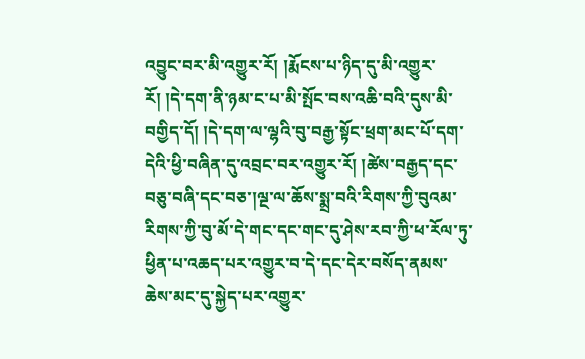འབྱུང་བར་མི་འགྱུར་རོ། །རྨོངས་པ་ཉིད་དུ་མི་འགྱུར་རོ། །དེ་དག་ནི་ཉམ་ང་པ་མི་སྤོང་བས་འཆི་བའི་དུས་མི་བགྱིད་དོ། །དེ་དག་ལ་ལྷའི་བུ་བརྒྱ་སྟོང་ཕྲག་མང་པོ་དག་དེའི་ཕྱི་བཞིན་དུ་འབྲང་བར་འགྱུར་རོ། །ཚེས་བརྒྱད་དང་བཅུ་བཞི་དང་བཅ་།ལྔ་ལ་ཆོས་སྨྲ་བའི་རིགས་ཀྱི་བུའམ་རིགས་ཀྱི་བུ་མོ་དེ་གང་དང་གང་དུ་ཤེས་རབ་ཀྱི་ཕ་རོལ་ཏུ་ཕྱིན་པ་འཆད་པར་འགྱུར་བ་དེ་དང་དེར་བསོད་ནམས་ཆེས་མང་དུ་སྐྱེད་པར་འགྱུར་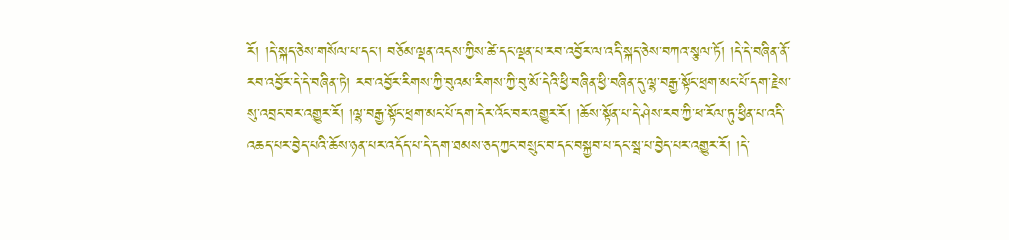རོ། །དེ་སྐད་ཅེས་གསོལ་པ་དང་། བཅོམ་ལྡན་འདས་ཀྱིས་ཚེ་དང་ལྡན་པ་རབ་འབྱོར་ལ་འདི་སྐད་ཅེས་བཀའ་སྩལ་ཏོ། །དེ་དེ་བཞིན་ནོ་རབ་འབྱོར་དེ་དེ་བཞིན་ཏེ། རབ་འབྱོར་རིགས་ཀྱི་བུའམ་རིགས་ཀྱི་བུ་མོ་དེའི་ཕྱི་བཞིན་ཕྱི་བཞིན་དུ་ལྷ་བརྒྱ་སྟོང་ཕྲག་མང་པོ་དག་རྗེས་སུ་འབྲང་བར་འགྱུར་རོ། །ལྷ་བརྒྱ་སྟོང་ཕྲག་མང་པོ་དག་དེར་འོང་བར་འགྱུར་རོ། །ཆོས་སྟོན་པ་དེ་ཤེས་རབ་ཀྱི་ཕ་རོལ་ཏུ་ཕྱིན་པ་འདི་འཆད་པར་བྱེད་པའི་ཆོས་ཉན་པར་འདོད་པ་དེ་དག་ཐམས་ཅད་ཀྱང་བསྲུང་བ་དང་བསྐྱབ་པ་དང་སྦ་པ་བྱེད་པར་འགྱུར་རོ། །དེ་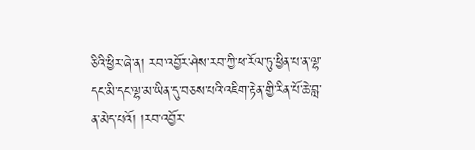ཅིའི་ཕྱིར་ཞེ་ན། རབ་འབྱོར་ཤེས་རབ་ཀྱི་ཕ་རོལ་ཏུ་ཕྱིན་པ་ན་ལྷ་དང་མི་དང་ལྷ་མ་ཡིན་དུ་བཅས་པའི་འཇིག་རྟེན་གྱི་རིན་པོ་ཆེ་བླ་ན་མེད་པའོ། །རབ་འབྱོར་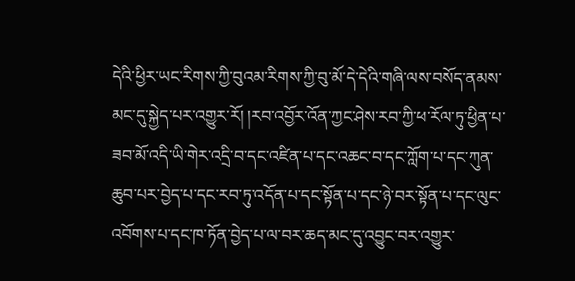དེའི་ཕྱིར་ཡང་རིགས་ཀྱི་བུའམ་རིགས་ཀྱི་བུ་མོ་དེ་དེའི་གཞི་ལས་བསོད་ནམས་མང་དུ་སྐྱེད་པར་འགྱུར་རོ། །རབ་འབྱོར་འོན་ཀྱང་ཤེས་རབ་ཀྱི་ཕ་རོལ་ཏུ་ཕྱིན་པ་ཟབ་མོ་འདི་ཡི་གེར་འདྲི་བ་དང་འཛིན་པ་དང་འཆང་བ་དང་ཀློག་པ་དང་ཀུན་ཆུབ་པར་བྱེད་པ་དང་རབ་ཏུ་འདོན་པ་དང་སྟོན་པ་དང་ཉེ་བར་སྟོན་པ་དང་ལུང་འབོགས་པ་དང་ཁ་ཏོན་བྱེད་པ་ལ་བར་ཆད་མང་དུ་འབྱུང་བར་འགྱུར་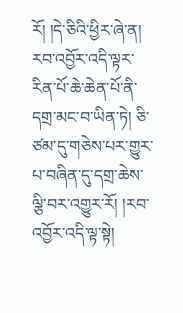རོ། །དེ་ཅིའི་ཕྱིར་ཞེ་ན། རབ་འབྱོར་འདི་ལྟར་རིན་པོ་ཆེ་ཆེན་པོ་ནི་དགྲ་མང་བ་ཡིན་ཏེ། ཅི་ཙམ་དུ་གཅེས་པར་གྱུར་པ་བཞིན་དུ་དགྲ་ཆེས་ལྕི་བར་འགྱུར་རོ། །རབ་འབྱོར་འདི་ལྟ་སྟེ།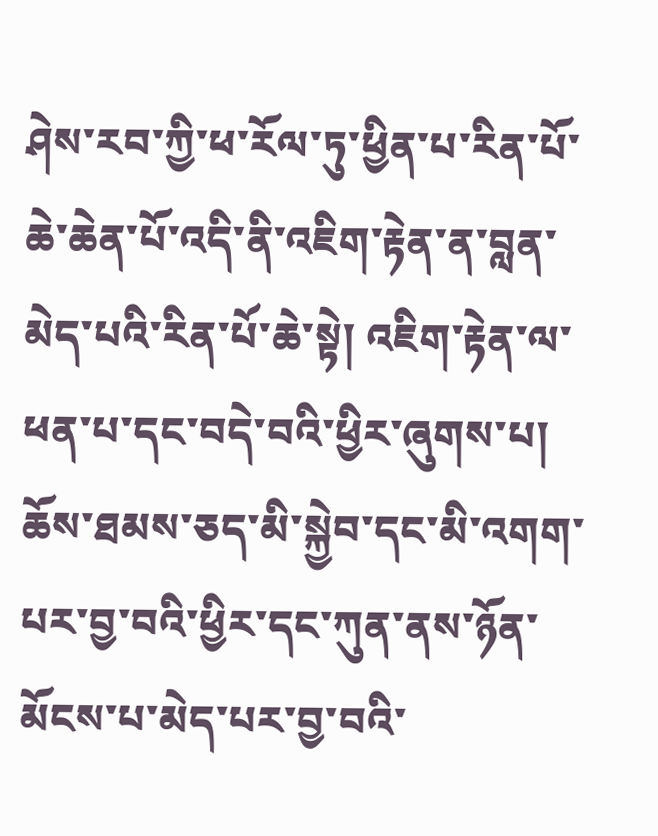ཤེས་རབ་ཀྱི་ཕ་རོལ་ཏུ་ཕྱིན་པ་རིན་པོ་ཆེ་ཆེན་པོ་འདི་ནི་འཇིག་རྟེན་ན་བླན་མེད་པའི་རིན་པོ་ཆེ་སྟེ། འཇིག་རྟེན་ལ་ཕན་པ་དང་བདེ་བའི་ཕྱིར་ཞུགས་པ། ཆོས་ཐམས་ཅད་མི་སྐྱེབ་དང་མི་འགག་པར་བྱ་བའི་ཕྱིར་དང་ཀུན་ནས་ཉོན་མོངས་པ་མེད་པར་བྱ་བའི་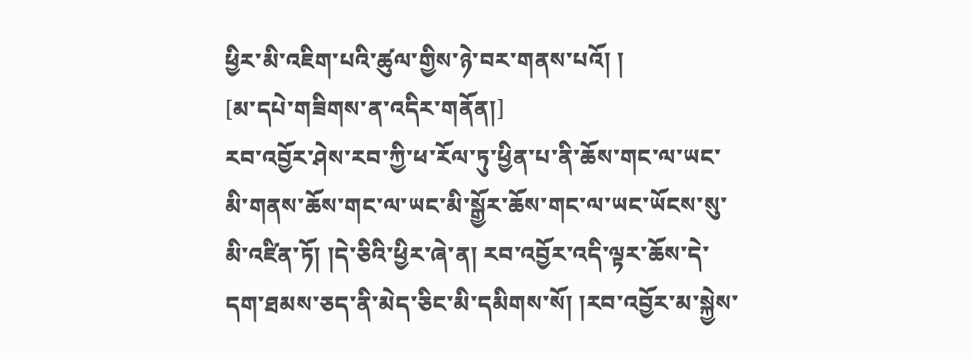ཕྱིར་མི་འཇིག་པའི་ཚུལ་གྱིས་ཉེ་བར་གནས་པའོ། །
[མ་དཔེ་གཟིགས་ན་འདིར་གནོན།]
རབ་འབྱོར་ཤེས་རབ་ཀྱི་ཕ་རོལ་ཏུ་ཕྱིན་པ་ནི་ཆོས་གང་ལ་ཡང་མི་གནས་ཆོས་གང་ལ་ཡང་མི་སྒྱོར་ཆོས་གང་ལ་ཡང་ཡོངས་སུ་མི་འཛིན་ཏོ། །དེ་ཅིའི་ཕྱིར་ཞེ་ན། རབ་འབྱོར་འདི་ལྟར་ཆོས་དེ་དག་ཐམས་ཅད་ནི་མེད་ཅིང་མི་དམིགས་སོ། །རབ་འབྱོར་མ་སྐྱེས་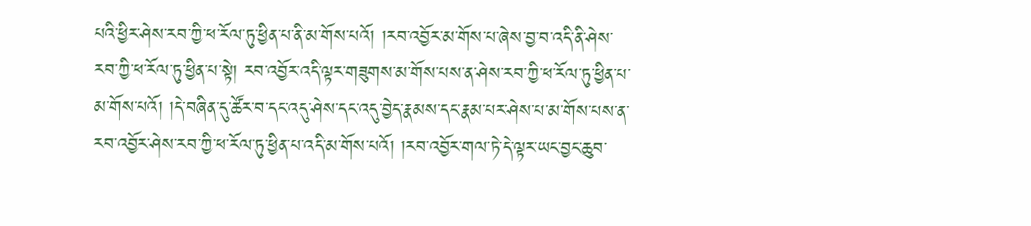པའི་ཕྱིར་ཤེས་རབ་ཀྱི་ཕ་རོལ་ཏུ་ཕྱིན་པ་ནི་མ་གོས་པའོ། །རབ་འབྱོར་མ་གོས་པ་ཞེས་བྱ་བ་འདི་ནི་ཤེས་རབ་ཀྱི་ཕ་རོལ་ཏུ་ཕྱིན་པ་སྟེ། རབ་འབྱོར་འདི་ལྟར་གཟུགས་མ་གོས་པས་ན་ཤེས་རབ་ཀྱི་ཕ་རོལ་ཏུ་ཕྱིན་པ་མ་གོས་པའོ། །དེ་བཞིན་དུ་ཚོར་བ་དང་འདུ་ཤེས་དང་འདུ་བྱེད་རྣམས་དང་རྣམ་པར་ཤེས་པ་མ་གོས་པས་ན་རབ་འབྱོར་ཤེས་རབ་ཀྱི་ཕ་རོལ་ཏུ་ཕྱིན་པ་འདི་མ་གོས་པའོ། །རབ་འབྱོར་གལ་ཏེ་དེ་ལྟར་ཡང་བྱང་ཆུབ་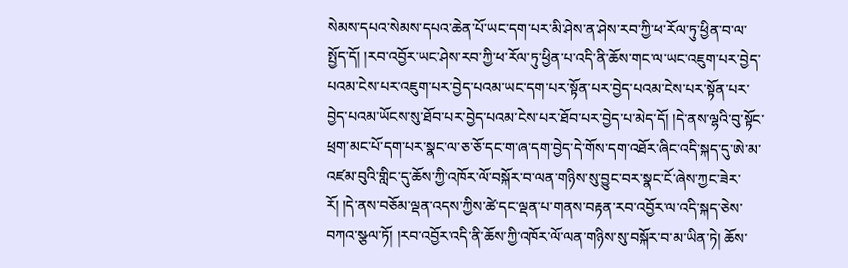སེམས་དཔའ་སེམས་དཔའ་ཆེན་པོ་ཡང་དག་པར་མི་ཤེས་ན་ཤེས་རབ་ཀྱི་ཕ་རོལ་ཏུ་ཕྱིན་བ་ལ་སྤྱོད་དོ། །རབ་འབྱོར་ཡང་ཤེས་རབ་ཀྱི་ཕ་རོལ་ཏུ་ཕྱིན་པ་འདི་ནི་ཆོས་གང་ལ་ཡང་འཇུག་པར་བྱེད་པའམ་ངེས་པར་འཇུག་པར་བྱེད་པའམ་ཡང་དག་པར་སྟོན་པར་བྱེད་པའམ་ངེས་པར་སྟོན་པར་བྱེད་པའམ་ཡོངས་སུ་ཐོབ་པར་བྱེད་པའམ་ངེས་པར་ཐོབ་པར་བྱེད་པ་མེད་དོ། །དེ་ནས་ལྷའི་བུ་སྟོང་ཕྲག་མང་པོ་དག་པར་སྣང་ལ་ཅ་ཅོ་དང་ག་ཞ་དག་བྱེད་དེ་གོས་དག་འཐོར་ཞིང་འདི་སྐད་དུ་ཨེ་མ་འཛམ་བུའི་གླིང་དུ་ཆོས་ཀྱི་འཁོར་ལོ་བསྐོར་བ་ལན་གཉིས་སུ་བྱུང་བར་སྣང་ངོ་ཞེས་ཀྱང་ཟེར་རོ། །དེ་ནས་བཅོམ་ལྡན་འདས་ཀྱིས་ཚེ་དང་ལྡན་པ་གནས་བརྟན་རབ་འབྱོར་ལ་འདི་སྐད་ཅེས་བཀའ་སྩལ་ཏོ། །རབ་འབྱོར་འདི་ནི་ཆོས་ཀྱི་འཁོར་ལོ་ལན་གཉིས་སུ་བསྐོར་བ་མ་ཡིན་ཏེ། ཆོས་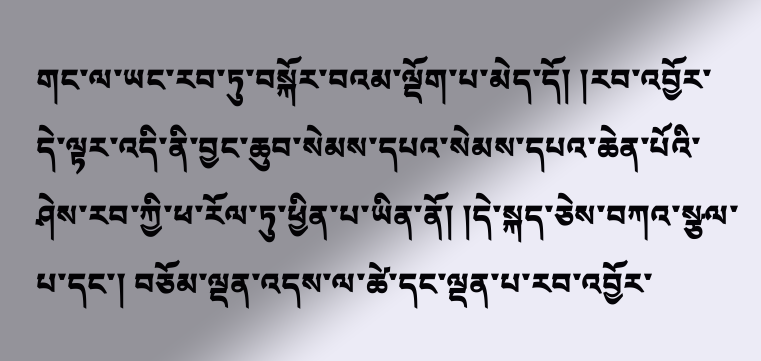གང་ལ་ཡང་རབ་ཏུ་བསྐོར་བའམ་ལྡོག་པ་མེད་དོ། །རབ་འབྱོར་དེ་ལྟར་འདི་ནི་བྱང་ཆུབ་སེམས་དཔའ་སེམས་དཔའ་ཆེན་པོའི་ཤེས་རབ་ཀྱི་ཕ་རོལ་ཏུ་ཕྱིན་པ་ཡིན་ནོ། །དེ་སྐད་ཅེས་བཀའ་སྩལ་པ་དང་། བཅོམ་ལྡན་འདས་ལ་ཚེ་དང་ལྡན་པ་རབ་འབྱོར་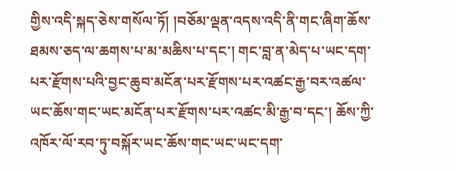གྱིས་འདི་སྐད་ཅེས་གསོལ་ཏོ། །བཅོམ་ལྡན་འདས་འདི་ནི་གང་ཞིག་ཆོས་ཐམས་ཅད་ལ་ཆགས་པ་མ་མཆིས་པ་དང་། གང་བླ་ན་མེད་པ་ཡང་དག་པར་རྫོགས་པའི་བྱང་ཆུབ་མངོན་པར་རྫོགས་པར་འཚང་རྒྱ་བར་འཚལ་ཡང་ཆོས་གང་ཡང་མངོན་པར་རྫོགས་པར་འཚང་མི་རྒྱ་བ་དང་། ཆོས་ཀྱི་འཁོར་ལོ་རབ་ཏུ་བསྐོར་ཡང་ཆོས་གང་ཡང་ཡང་དག་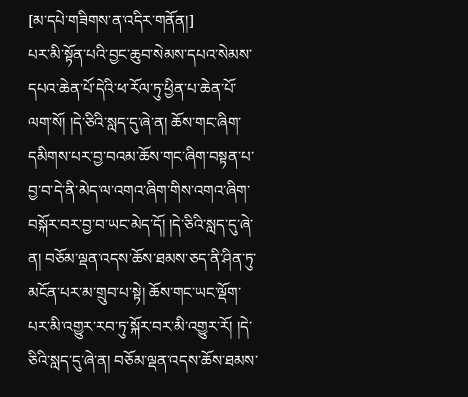[མ་དཔེ་གཟིགས་ན་འདིར་གནོན།]
པར་མི་སྟོན་པའི་བྱང་ཆུབ་སེམས་དཔའ་སེམས་དཔའ་ཆེན་པོ་དེའི་ཕ་རོལ་ཏུ་ཕྱིན་པ་ཆེན་པོ་ལག་སོ། །དེ་ཅིའི་སླད་དུ་ཞེ་ན། ཆོས་གང་ཞིག་དམིགས་པར་བྱ་བའམ་ཆོས་གང་ཞིག་བསྟན་པ་བྱ་བ་དེ་ནི་མེད་ལ་འགའ་ཞིག་གིས་འགའ་ཞིག་བསྐོར་བར་བྱ་བ་ཡང་མེད་དོ། །དེ་ཅིའི་སླད་དུ་ཞེ་ན། བཅོམ་ལྡན་འདས་ཆོས་ཐམས་ཅད་ནི་ཤིན་ཏུ་མངོན་པར་མ་གྲུབ་པ་སྟེ། ཆོས་གང་ཡང་ལྡོག་པར་མི་འགྱུར་རབ་ཏུ་སྐོར་བར་མི་འགྱུར་རོ། །དེ་ཅིའི་སླད་དུ་ཞེ་ན། བཅོམ་ལྡན་འདས་ཆོས་ཐམས་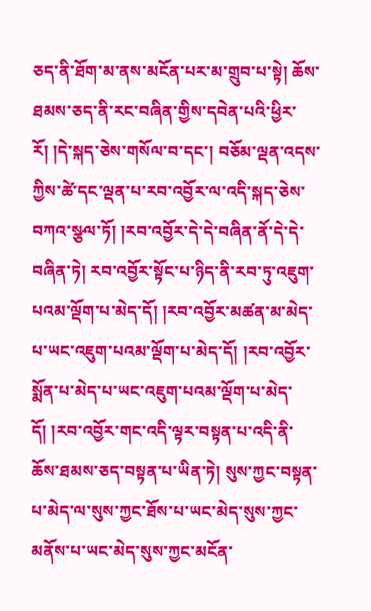ཅད་ནི་ཐོག་མ་ནས་མངོན་པར་མ་གྲུབ་པ་སྟེ། ཆོས་ཐམས་ཅད་ནི་རང་བཞིན་གྱིས་དབེན་པའི་ཕྱིར་རོ། །དེ་སྐད་ཅེས་གསོལ་བ་དང་། བཅོམ་ལྡན་འདས་ཀྱིས་ཚེ་དང་ལྡན་པ་རབ་འབྱོར་ལ་འདི་སྐད་ཅེས་བཀའ་སྩལ་ཏོ། །རབ་འབྱོར་དེ་དེ་བཞིན་ནོ་དེ་དེ་བཞིན་ཏེ། རབ་འབྱོར་སྟོང་པ་ཉིད་ནི་རབ་ཏུ་འཇུག་པའམ་ལྡོག་པ་མེད་དོ། །རབ་འབྱོར་མཚན་མ་མེད་པ་ཡང་འཇུག་པའམ་ལྡོག་པ་མེད་དོ། །རབ་འབྱོར་སྨོན་པ་མེད་པ་ཡང་འཇུག་པའམ་ལྡོག་པ་མེད་དོ། །རབ་འབྱོར་གང་འདི་ལྟར་བསྟན་པ་འདི་ནི་ཆོས་ཐམས་ཅད་བསྟན་པ་ཡིན་ཏེ། སུས་ཀྱང་བསྟན་པ་མེད་ལ་སུས་ཀྱང་ཐོས་པ་ཡང་མེད་སུས་ཀྱང་མནོས་པ་ཡང་མེད་སུས་ཀྱང་མངོན་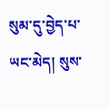སུམ་དུ་བྱེད་པ་ཡང་མེད། སུས་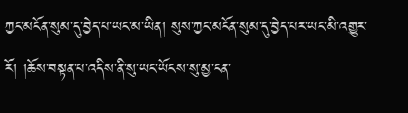ཀྱང་མངོན་སུམ་དུ་བྱེད་པ་ཡང་མ་ཡིན། སུས་ཀྱང་མངོན་སུམ་དུ་བྱེད་པར་ཡང་མི་འགྱུར་རོ། །ཆོས་བསྟན་པ་འདིས་ནི་སུ་ཡང་ཡོངས་སུ་མྱ་ངན་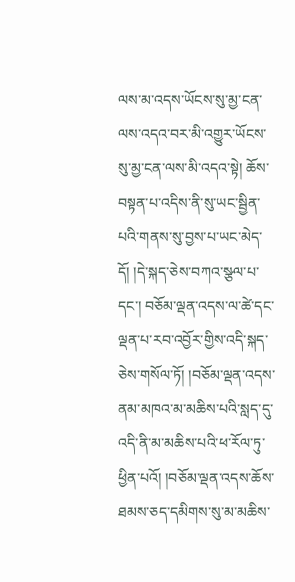ལས་མ་འདས་ཡོངས་སུ་མྱ་ངན་ལས་འདའ་བར་མི་འགྱུར་ཡོངས་སུ་མྱ་ངན་ལས་མི་འདའ་སྟེ། ཆོས་བསྟན་པ་འདིས་ནི་སུ་ཡང་སྦྱིན་པའི་གནས་སུ་བྱས་པ་ཡང་མེད་དོ། །དེ་སྐད་ཅེས་བཀའ་སྩལ་པ་དང་། བཅོམ་ལྡན་འདས་ལ་ཚེ་དང་ལྡན་པ་རབ་འབྱོར་གྱིས་འདི་སྐད་ཅེས་གསོལ་ཏོ། །བཅོམ་ལྡན་འདས་ནམ་མཁའ་མ་མཆིས་པའི་སླད་དུ་འདི་ནི་མ་མཆིས་པའི་ཕ་རོལ་ཏུ་ཕྱིན་པའོ། །བཅོམ་ལྡན་འདས་ཆོས་ཐམས་ཅད་དམིགས་སུ་མ་མཆིས་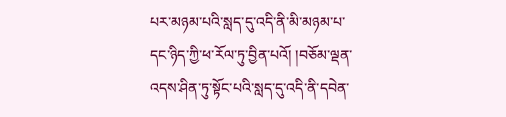པར་མཉམ་པའི་སླད་དུ་འདི་ནི་མི་མཉམ་པ་དང་ཉིད་ཀྱི་ཕ་རོལ་ཏུ་བྱིན་པའོ། །བཅོམ་ལྡན་འདས་ཤིན་ཏུ་སྟོང་པའི་སླད་དུ་འདི་ནི་དབེན་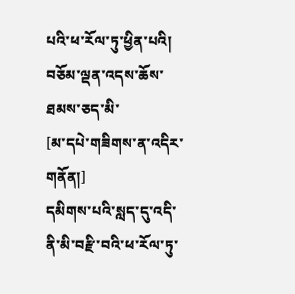པའི་ཕ་རོལ་ཏུ་ཕྱིན་པའི། བཅོམ་ལྡན་འདས་ཆོས་ཐམས་ཅད་མི་
[མ་དཔེ་གཟིགས་ན་འདིར་གནོན།]
དམིགས་པའི་སླད་དུ་འདི་ནི་མི་བརྫི་བའི་ཕ་རོལ་ཏུ་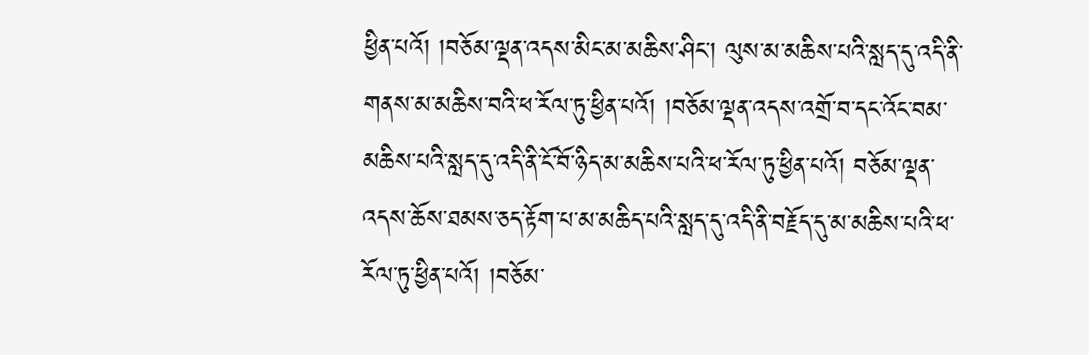ཕྱིན་པའོ། །བཅོམ་ལྡན་འདས་མིང་མ་མཆིས་ཤིང་། ལུས་མ་མཆིས་པའི་སླད་དུ་འདི་ནི་གནས་མ་མཆིས་བའི་ཕ་རོལ་ཏུ་ཕྱིན་པའོ། །བཅོམ་ལྡན་འདས་འགྲོ་བ་དང་འོང་བམ་མཆིས་པའི་སླད་དུ་འདི་ནི་ངོ་བོ་ཉིད་མ་མཆིས་པའི་ཕ་རོལ་ཏུ་ཕྱིན་པའོ། བཅོམ་ལྡན་འདས་ཆོས་ཐམས་ཅད་རྟོག་པ་མ་མཆིད་པའི་སླད་དུ་འདི་ནི་བརྗོད་དུ་མ་མཆིས་པའི་ཕ་རོལ་ཏུ་ཕྱིན་པའོ། །བཅོམ་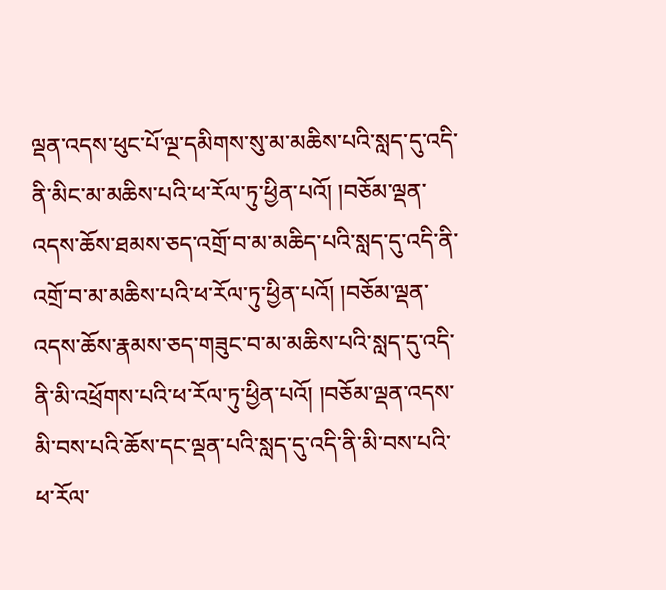ལྡན་འདས་ཕུང་པོ་ལྔ་དམིགས་སུ་མ་མཆིས་པའི་སླད་དུ་འདི་ནི་མིང་མ་མཆིས་པའི་ཕ་རོལ་ཏུ་ཕྱིན་པའོ། །བཅོམ་ལྡན་འདས་ཆོས་ཐམས་ཅད་འགྲོ་བ་མ་མཆིད་པའི་སླད་དུ་འདི་ནི་འགྲོ་བ་མ་མཆིས་པའི་ཕ་རོལ་ཏུ་ཕྱིན་པའོ། །བཅོམ་ལྡན་འདས་ཆོས་རྣམས་ཅད་གཟུང་བ་མ་མཆིས་པའི་སླད་དུ་འདི་ནི་མི་འཕྲོགས་པའི་ཕ་རོལ་ཏུ་ཕྱིན་པའོ། །བཅོམ་ལྡན་འདས་མི་བས་པའི་ཆོས་དང་ལྡན་པའི་སླད་དུ་འདི་ནི་མི་བས་པའི་ཕ་རོལ་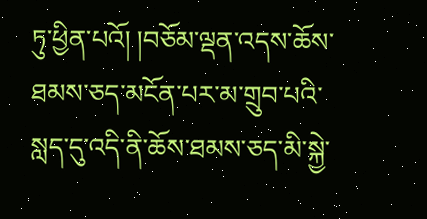ཏུ་ཕྱིན་པའོ། །བཅོམ་ལྡན་འདས་ཆོས་ཐམས་ཅད་མངོན་པར་མ་གྲུབ་པའི་སླད་དུ་འདི་ནི་ཆོས་ཐམས་ཅད་མི་སྐྱེ་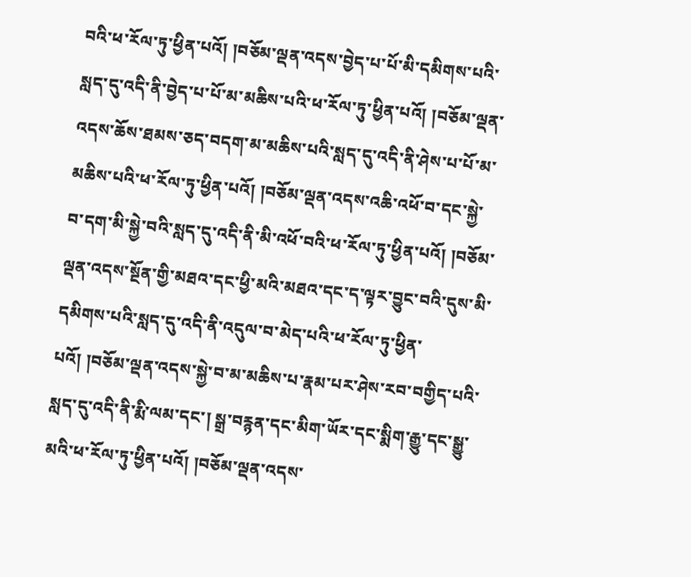བའི་ཕ་རོལ་ཏུ་ཕྱིན་པའོ། །བཅོམ་ལྡན་འདས་བྱེད་པ་པོ་མི་དམིགས་པའི་སླད་དུ་འདི་ནི་བྱེད་པ་པོ་མ་མཆིས་པའི་ཕ་རོལ་ཏུ་ཕྱིན་པའོ། །བཅོམ་ལྡན་འདས་ཆོས་ཐམས་ཅད་བདག་མ་མཆིས་པའི་སླད་དུ་འདི་ནི་ཤེས་པ་པོ་མ་མཆིས་པའི་ཕ་རོལ་ཏུ་ཕྱིན་པའོ། །བཅོམ་ལྡན་འདས་འཆི་འཕོ་བ་དང་སྐྱེ་བ་དག་མི་སྐྱེ་བའི་སླད་དུ་འདི་ནི་མི་འཕོ་བའི་ཕ་རོལ་ཏུ་ཕྱིན་པའོ། །བཅོམ་ལྡན་འདས་སྔོན་གྱི་མཐའ་དང་ཕྱི་མའི་མཐའ་དང་ད་ལྟར་བྱུང་བའི་དུས་མི་དམིགས་པའི་སླད་དུ་འདི་ནི་འདུལ་བ་མེད་པའི་ཕ་རོལ་ཏུ་ཕྱིན་པའོ། །བཅོམ་ལྡན་འདས་སྐྱེ་བ་མ་མཆིས་པ་རྣམ་པར་ཤེས་རབ་བགྱིད་པའི་སླད་དུ་འདི་ནི་རྨི་ལམ་དང་། སྒྲ་བརྙན་དང་མིག་ཡོར་དང་སྨིག་རྒྱུ་དང་སྒྱུ་མའི་ཕ་རོལ་ཏུ་ཕྱིན་པའོ། །བཅོམ་ལྡན་འདས་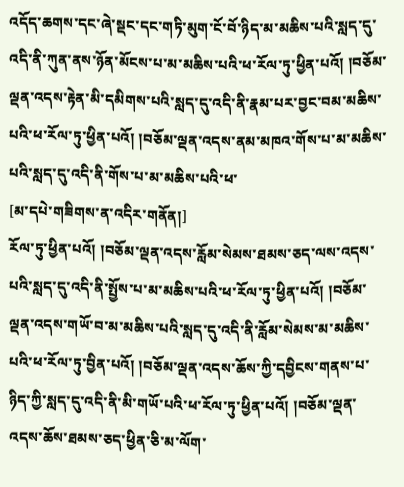འདོད་ཆགས་དང་ཞེ་སྡང་དང་གཏི་མུག་ངོ་བོ་ཉིད་མ་མཆིས་པའི་སླད་དུ་འདི་ནི་ཀུན་ནས་ཉོན་མོངས་པ་མ་མཆིས་པའི་ཕ་རོལ་ཏུ་ཕྱིན་པའོ། །བཅོམ་ལྡན་འདས་རྟེན་མི་དམིགས་པའི་སླད་དུ་འདི་ནི་རྣམ་པར་བྱང་བམ་མཆིས་པའི་ཕ་རོལ་ཏུ་ཕྱིན་པའོ། །བཅོམ་ལྡན་འདས་ནམ་མཁའ་གོས་པ་མ་མཆིས་པའི་སླད་དུ་འདི་ནི་གོས་པ་མ་མཆིས་པའི་ཕ་
[མ་དཔེ་གཟིགས་ན་འདིར་གནོན།]
རོལ་ཏུ་ཕྱིན་པའོ། །བཅོམ་ལྡན་འདས་རློམ་སེམས་ཐམས་ཅད་ལས་འདས་པའི་སླད་དུ་འདི་ནི་སྤྱོས་པ་མ་མཆིས་པའི་ཕ་རོལ་ཏུ་ཕྱིན་པའོ། །བཅོམ་ལྡན་འདས་གཡོ་བ་མ་མཆིས་པའི་སླད་དུ་འདི་ནི་རློམ་སེམས་མ་མཆིས་པའི་ཕ་རོལ་ཏུ་བྱིན་པའོ། །བཅོམ་ལྡན་འདས་ཆོས་ཀྱི་དབྱིངས་གནས་པ་ཉིད་ཀྱི་སླད་དུ་འདི་ནི་མི་གཡོ་པའི་ཕ་རོལ་ཏུ་ཕྱིན་པའོ། །བཅོམ་ལྡན་འདས་ཆོས་ཐམས་ཅད་ཕྱིན་ཅི་མ་ལོག་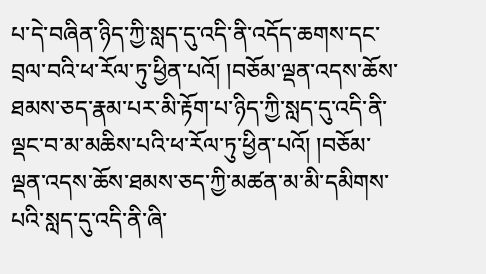པ་དེ་བཞིན་ཉིད་ཀྱི་སླད་དུ་འདི་ནི་འདོད་ཆགས་དང་བྲལ་བའི་ཕ་རོལ་ཏུ་ཕྱིན་པའོ། །བཅོམ་ལྡན་འདས་ཆོས་ཐམས་ཅད་རྣམ་པར་མི་རྟོག་པ་ཉིད་ཀྱི་སླད་དུ་འདི་ནི་ལྡང་བ་མ་མཆིས་པའི་ཕ་རོལ་ཏུ་ཕྱིན་པའོ། །བཅོམ་ལྡན་འདས་ཆོས་ཐམས་ཅད་ཀྱི་མཚན་མ་མི་དམིགས་པའི་སླད་དུ་འདི་ནི་ཞི་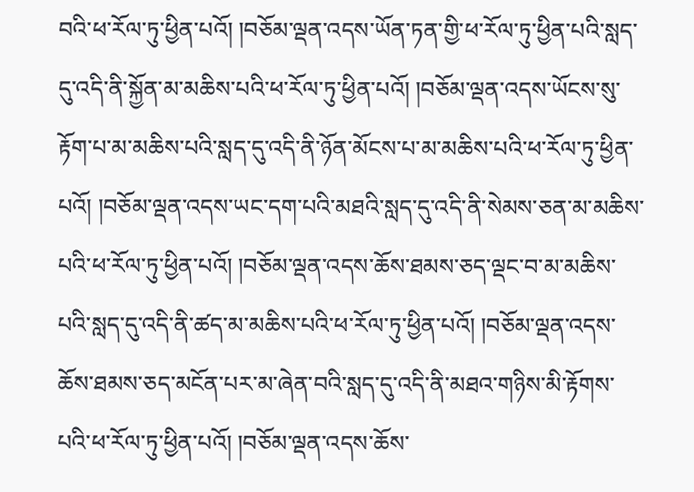བའི་ཕ་རོལ་ཏུ་ཕྱིན་པའོ། །བཅོམ་ལྡན་འདས་ཡོན་ཏན་གྱི་ཕ་རོལ་ཏུ་ཕྱིན་པའི་སླད་དུ་འདི་ནི་སྐྱོན་མ་མཆིས་པའི་ཕ་རོལ་ཏུ་ཕྱིན་པའོ། །བཅོམ་ལྡན་འདས་ཡོངས་སུ་རྟོག་པ་མ་མཆིས་པའི་སླད་དུ་འདི་ནི་ཉོན་མོངས་པ་མ་མཆིས་པའི་ཕ་རོལ་ཏུ་ཕྱིན་པའོ། །བཅོམ་ལྡན་འདས་ཡང་དག་པའི་མཐའི་སླད་དུ་འདི་ནི་སེམས་ཅན་མ་མཆིས་པའི་ཕ་རོལ་ཏུ་ཕྱིན་པའོ། །བཅོམ་ལྡན་འདས་ཆོས་ཐམས་ཅད་ལྡང་བ་མ་མཆིས་པའི་སླད་དུ་འདི་ནི་ཚད་མ་མཆིས་པའི་ཕ་རོལ་ཏུ་ཕྱིན་པའོ། །བཅོམ་ལྡན་འདས་ཆོས་ཐམས་ཅད་མངོན་པར་མ་ཞེན་བའི་སླད་དུ་འདི་ནི་མཐའ་གཉིས་མི་རྟོགས་པའི་ཕ་རོལ་ཏུ་ཕྱིན་པའོ། །བཅོམ་ལྡན་འདས་ཆོས་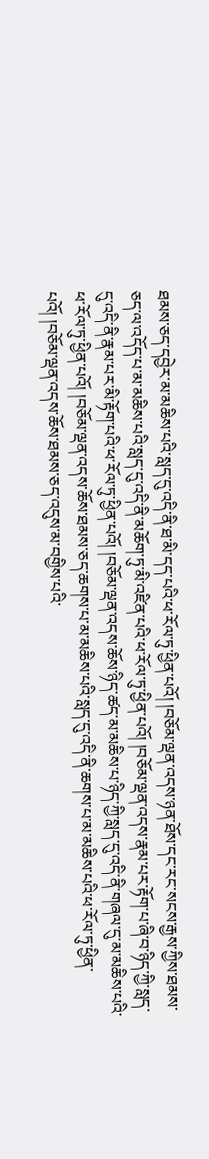ཐམས་ཅད་དབྱེར་མ་མཆིས་པའི་སླད་དུ་འདི་ནི་ཐ་མི་དད་པའི་ཕ་རོལ་ཏུ་ཕྱིན་པའོ། །བཅོམ་ལྡན་འདས་ཉན་ཐོས་དང་རང་སངས་རྒྱས་ཀྱིས་ཐམས་ཅད་ལ་འདོད་པ་མ་མཆིས་པའི་སླད་དུ་འདི་ནི་མཆོག་ཏུ་མི་འཛིན་པའི་ཕ་རོལ་ཏུ་ཕྱིན་པའོ། །བཅོམ་ལྡན་འདས་རྣམ་པར་རྟོག་པ་ཞི་བ་ཉིད་ཀྱི་སླད་དུ་འདི་ནི་རྣམ་པར་མི་རྟོག་པའི་ཕ་རོལ་ཏུ་ཕྱིན་པའོ། །བཅོམ་ལྡན་འདས་ཆོས་ཉིད་ཚད་མ་མཆིས་པ་ཉིད་ཀྱི་སླད་དུ་འདི་ནི་གཞལ་དུ་མ་མཆིས་པའི་ཕ་རོལ་ཏུ་ཕྱིན་པའོ། །བཅོམ་ལྡན་འདས་ཆོས་ཐམས་ཅད་ཆགས་པ་མ་མཆིས་པའི་སླད་དུ་འདི་ནི་ཆགས་པ་མ་མཆིས་པའི་ཕ་རོལ་ཏུ་ཕྱིན་པའོ། །བཅོམ་ལྡན་འདས་ཆོས་ཐམས་ཅད་འདུས་མ་བགྱིས་པའི་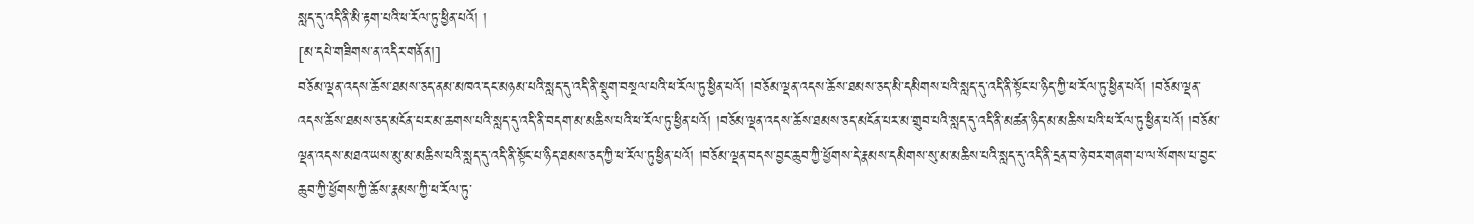སླད་དུ་འདི་ནི་མི་རྟག་པའི་ཕ་རོལ་ཏུ་ཕྱིན་པའོ། །
[མ་དཔེ་གཟིགས་ན་འདིར་གནོན།]
བཅོམ་ལྡན་འདས་ཆོས་ཐམས་ཅད་ནམ་མཁའ་དང་མཉམ་པའི་སླད་དུ་འདི་ནི་སྡུག་བསྔལ་པའི་ཕ་རོལ་ཏུ་ཕྱིན་པའོ། །བཅོམ་ལྡན་འདས་ཆོས་ཐམས་ཅད་མི་དམིགས་པའི་སླད་དུ་འདི་ནི་སྟོང་པ་ཉིད་ཀྱི་ཕ་རོལ་ཏུ་ཕྱིན་པའོ། །བཅོམ་ལྡན་འདས་ཆོས་ཐམས་ཅད་མངོན་པར་མ་ཆགས་པའི་སླད་དུ་འདི་ནི་བདག་མ་མཆིས་པའི་ཕ་རོལ་ཏུ་ཕྱིན་པའོ། །བཅོམ་ལྡན་འདས་ཆོས་ཐམས་ཅད་མངོན་པར་མ་གྲུབ་པའི་སླད་དུ་འདི་ནི་མཚན་ཉིད་མ་མཆིས་པའི་ཕ་རོལ་ཏུ་ཕྱིན་པའོ། །བཅོམ་ལྡན་འདས་མཐའ་ཡས་མུ་མ་མཆིས་པའི་སླད་དུ་འདི་ནི་སྟོང་པ་ཉིད་ཐམས་ཅད་ཀྱི་ཕ་རོལ་ཏུ་ཕྱིན་པའོ། །བཅོམ་ལྡན་བདས་བྱང་ཆུབ་ཀྱི་ཕྱོགས་དེ་རྣམས་དམིགས་སུ་མ་མཆིས་པའི་སླད་དུ་འདི་ནི་དྲན་བ་ཉེ་བར་གཞག་པ་ལ་སོགས་པ་བྱང་ཆུབ་ཀྱི་ཕྱོགས་ཀྱི་ཆོས་རྣམས་ཀྱི་ཕ་རོལ་ཏུ་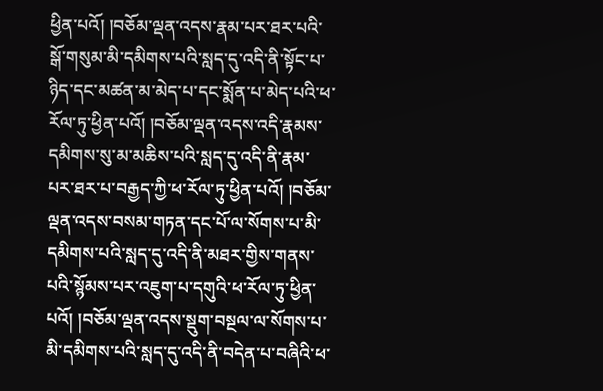ཕྱིན་པའོ། །བཅོམ་ལྡན་འདས་རྣམ་པར་ཐར་པའི་སྒོ་གསུམ་མི་དམིགས་པའི་སླད་དུ་འདི་ནི་སྟོང་པ་ཉིད་དང་མཚན་མ་མེད་པ་དང་སྨོན་པ་མེད་པའི་ཕ་རོལ་ཏུ་ཕྱིན་པའོ། །བཅོམ་ལྡན་འདས་འདི་རྣམས་དམིགས་སུ་མ་མཆིས་པའི་སླད་དུ་འདི་ནི་རྣམ་པར་ཐར་པ་བརྒྱད་ཀྱི་ཕ་རོལ་ཏུ་ཕྱིན་པའོ། །བཅོམ་ལྡན་འདས་བསམ་གཏན་དང་པོ་ལ་སོགས་པ་མི་དམིགས་པའི་སླད་དུ་འདི་ནི་མཐར་གྱིས་གནས་པའི་སྙོམས་པར་འཇུག་པ་དགུའི་ཕ་རོལ་ཏུ་ཕྱིན་པའོ། །བཅོམ་ལྡན་འདས་སྡུག་བསྔལ་ལ་སོགས་པ་མི་དམིགས་པའི་སླད་དུ་འདི་ནི་བདེན་པ་བཞིའི་ཕ་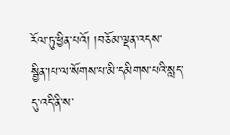རོལ་ཏུ་ཕྱིན་པའོ། །བཅོམ་ལྡན་འདས་སྦྱིན་།པ་ལ་སོགས་པ་མི་དམིགས་པའི་སླད་དུ་འདི་ནི་ས་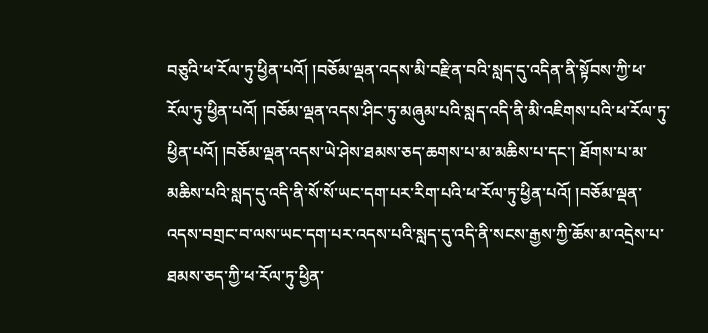བཅུའི་ཕ་རོལ་ཏུ་ཕྱིན་པའོ། །བཅོམ་ལྡན་འདས་མི་བརྫིན་བའི་སླད་དུ་འདིན་ནི་སྟོབས་ཀྱི་ཕ་རོལ་ཏུ་ཕྱིན་པའོ། །བཅོམ་ལྡན་འདས་ཤིང་ཏུ་མཞུམ་པའི་སླད་འདི་ནི་མི་འཇིགས་པའི་ཕ་རོལ་ཏུ་ཕྱིན་པའོ། །བཅོམ་ལྡན་འདས་ཡེ་ཤེས་ཐམས་ཅད་ཆགས་པ་མ་མཆིས་པ་དང་། ཐོགས་པ་མ་མཆིས་པའི་སླད་དུ་འདི་ནི་སོ་སོ་ཡང་དག་པར་རིག་པའི་ཕ་རོལ་ཏུ་ཕྱིན་པའོ། །བཅོམ་ལྡན་འདས་བགྲང་བ་ལས་ཡང་དག་པར་འདས་པའི་སླད་དུ་འདི་ནི་སངས་རྒྱས་ཀྱི་ཆོས་མ་འདྲེས་པ་ཐམས་ཅད་ཀྱི་ཕ་རོལ་ཏུ་ཕྱིན་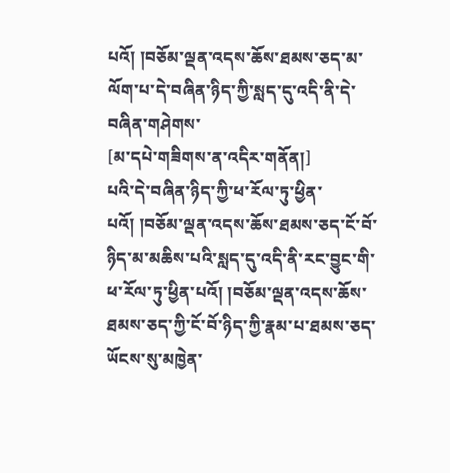པའོ། །བཅོམ་ལྡན་འདས་ཆོས་ཐམས་ཅད་མ་ལོག་པ་དེ་བཞིན་ཉིད་ཀྱི་སླད་དུ་འདི་ནི་དེ་བཞིན་གཤེགས་
[མ་དཔེ་གཟིགས་ན་འདིར་གནོན།]
པའི་དེ་བཞིན་ཉིད་ཀྱི་ཕ་རོལ་ཏུ་ཕྱིན་པའོ། །བཅོམ་ལྡན་འདས་ཆོས་ཐམས་ཅད་ངོ་བོ་ཉིད་མ་མཆིས་པའི་སླད་དུ་འདི་ནི་རང་བྱུང་གི་ཕ་རོལ་ཏུ་ཕྱིན་པའོ། །བཅོམ་ལྡན་འདས་ཆོས་ཐམས་ཅད་ཀྱི་ངོ་བོ་ཉིད་ཀྱི་རྣམ་པ་ཐམས་ཅད་ཡོངས་སུ་མཁྱེན་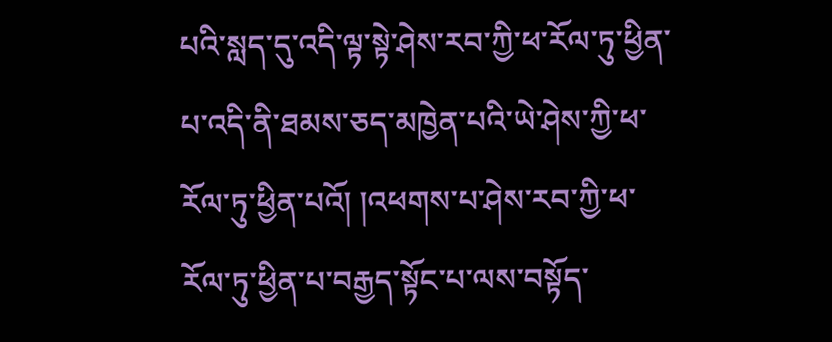པའི་སླད་དུ་འདི་ལྟ་སྟེ་ཤེས་རབ་ཀྱི་ཕ་རོལ་ཏུ་ཕྱིན་པ་འདི་ནི་ཐམས་ཅད་མཁྱེན་པའི་ཡེ་ཤེས་ཀྱི་ཕ་རོལ་ཏུ་ཕྱིན་པའོ། །འཕགས་པ་ཤེས་རབ་ཀྱི་ཕ་རོལ་ཏུ་ཕྱིན་པ་བརྒྱད་སྟོང་པ་ལས་བསྟོད་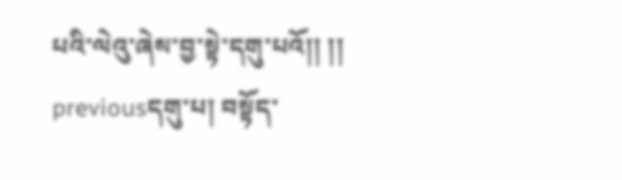པའི་ལེའུ་ཞེས་བྱ་སྟེ་དགུ་པའོ།། །།
previousདགུ་པ། བསྟོད་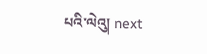པའི་ལེའུ། next